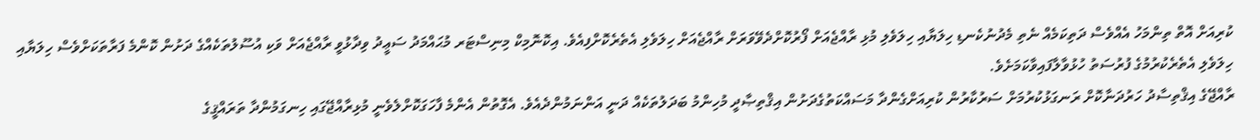ކުރިއަށް އޮތް ތިންމަހު އެއްވެސް ދަތިކަމެއް ނެތި މެދުނުކެނޑި ހިލަޔާއި ހިލަވެލި މުޅި ރާއްޖެއަށް ފޯރުކޮށްދެވޭވަރަށް ރާއްޖެއަށް ހިލަވެލި އެތެރެކޮށްފިއެވެ. އިކޮނޮމިކް މިނިސްޓަރ މުޙައްމަދު ސަޢީދު ވިދާޅުވީ ރާއްޖެއަށް ވަކި އުސޫލުތަކެއްގެ ދަށުން ކޮންމެ ފަރާތަކަށްވެސް ހިލަޔާއި ހިލަވެލި އެތެރެކުރުމުގެ ފުރުސަތު ހުޅުވާލާފައިވާކަމަށެވެ.
ރާއްޖޭގެ އިޤްތިސާދު ހަރުދަނާކޮށް ރަނގަޅުކުރުމަށް ސަރުކާރުން ކުރިއަށްގެންދާ މަސައްކަތުގެދަށުން އިޤްތިޞާދީ މުހިންމު ބަދަލުތަކެއް ދަނީ އަންނަމުންދެއެވެ. އެގޮތުން އެންމެ ފާހަގަކޮށްލެވެނީ މުޅިރާއްޖޭގައި ހިނގަމުންދާ ތަރައްޤީގެ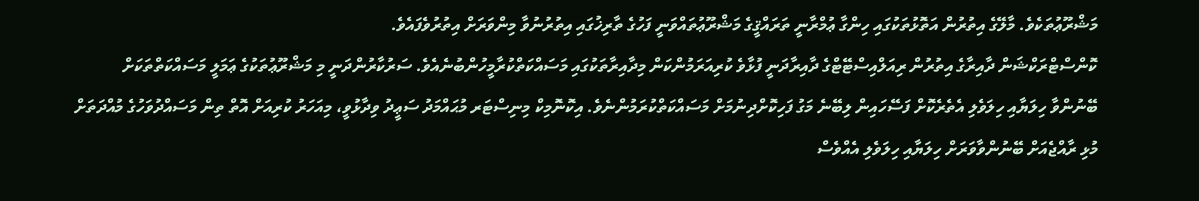މަޝްރޫޢުތަކެވެ. މާލޭގެ އިތުރުން އަތޮޅުތަކުގައި ހިންގާ ޢުމްރާނީ ތަރައްޤީގެ މަޝްރޫޢުތައްވަނީ ފަހުގެ ތާރިޚުގައި އިތުރުނުވާ މިންވަރަށް އިތުރުވެފައެވެ.
ކޮންސްޓްރަކްޝަން ދާއިރާގެ އިތުރުން ރިއަލްއިސްޓޭޓްގެ ދާއިރާދަނީ ފުޅާވެ ކުރިއަރަމުންކަން މިދާއިރާތަކުގައި މަސައްކަތްކުރާމީހުންބުނެއެވެ. ސަރުކާރުންދަނީ މި މަޝްރޫޢުތަކުގެ ޢަމަލީ މަސައްކަތްތަކަށް ބޭނުންވާ ހިލަޔާއި ހިލަވެލި އެތެރެކޮށް ފަސޭހައިން ލިބޭނެ މަގު ފަހިކޮށްދިނުމަށް މަސައްކަތްކުރަމުންނެވެ. އިކޮނޮމިކް މިނިސްޓަރ މުޙައްމަދު ސަޢީދު ވިދާޅުވީ، މިއަހަރު ކުރިއަށް އޮތް ތިން މަސައްދުވަހުގެ މުއްދަތަށް މުޅި ރާއްޖެއަށް ބޭނުންވާވަރަށް ހިލަޔާއި ހިލަވެލި އެއްވެސް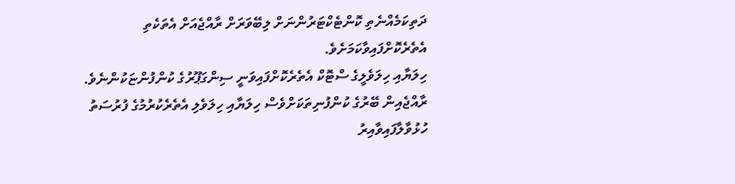ދަތިކަމެއްނެތި ކޮންޓެކްޓަރުންނަށް ލިބޭވަރަށް ރާއްޖެއަށް އެތަކެތި އެތެރެކޮށްފައިވާކަމަށެވެ.
ހިލަޔާއި ހިލަވެލީގެ ސްޓޮކް އެތެރެކޮށްފައިވަނީ ސިންގަޕޫރުގެ ކުންފުންޏަކުންނެވެ.
ރާއްޖެއިން ބޭރުގެ ކުންފުނިތަކަށްވެސް ހިލަޔާއި ހިލަވެލި އެތެރެކުރުމުގެ ފުރުސަތު ހުޅުވާލާފައިވާއިރު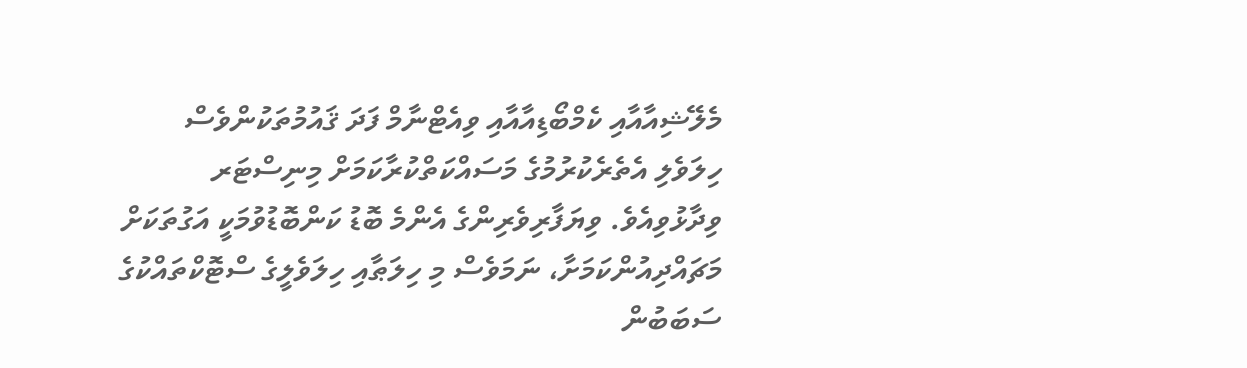މެލޭޝިއާއާއި ކެމްބޯޑިއާއާއި ވިއެޓްނާމް ފަދަ ޤައުމުތަކުންވެސް ހިލަވެލި އެތެރެކުރުމުގެ މަސައްކަތްކުރާކަމަށް މިނިސްޓަރ ވިދާޅުވިއެވެ. ވިޔަފާރިވެރިންގެ އެންމެ ބޮޑު ކަންބޮޑުވުމަކީ އަގުތަކަށް މަޗައްދިއުންކަމަށާ، ނަމަވެސް މި ހިލަޠާއި ހިލަވެލީގެ ސްޓޮކްތައްކުގެ ސަބަބުން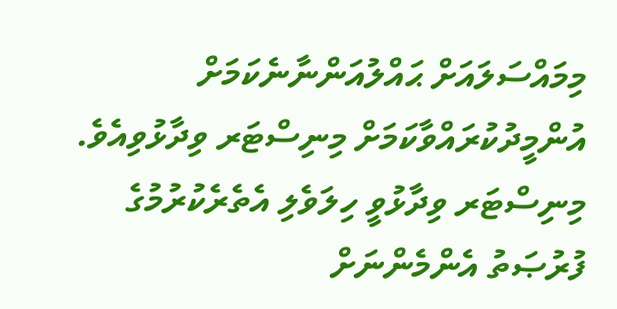މިމައްސަލައަށް ޙައްލުއަންނާނެކަމަށް އުންމީދުކުރައްވާކަމަށް މިނިސްޓަރ ވިދާޅުވިއެވެ.
މިނިސްޓަރ ވިދާޅުވީ ހިލަވެލި އެތެރެކުރުމުގެ ފުރުޞަތު އެންމެންނަށް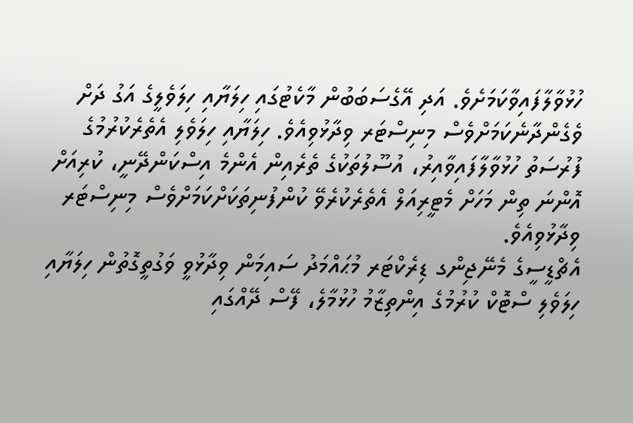ހުޅުވާލާފައިވާކަމަށެވެ. އަދި އޭގެސަބަބުން މާކެޓުގައި ހިލަޔާއި ހިލަވެލީގެ އަގު ދަށް ވެގެންދާނެކަމަށްވެސް މިނިސްޓަރ ވިދާޅުވިއެވެ. ހިލަޔާއި ހިލަވެލި އެތެރެކުރުމުގެ ފުރުސަތު ހުޅުވާލާފައިވާއިރު، އުސޫލުތަކުގެ ތެރެއިން އެންމެ އިސްކަންދޭނީ، ކުރިއަށް އޮންނަ ތިން މަހަށް މެޓީރިއަލް އެތެރެކުރެވޭ ކުންފުނިތަކަށްކަމަށްވެސް މިނިސްޓަރ ވިދާޅުވިއެވެ.
އެޗްޑީސީގެ މެނޭޖިންގ ޑިރެކްޓަރ މުޙައްމަދު ސައިމަން ވިދާޅުވީ ވަގުތީގޮތުން ހިލަޔާއި ހިލަވެލި ސްޓޮކް ކުރުމުގެ އިންތިޒާމު ހުޅުމާލެ، ފޭސް ދޭއްގައި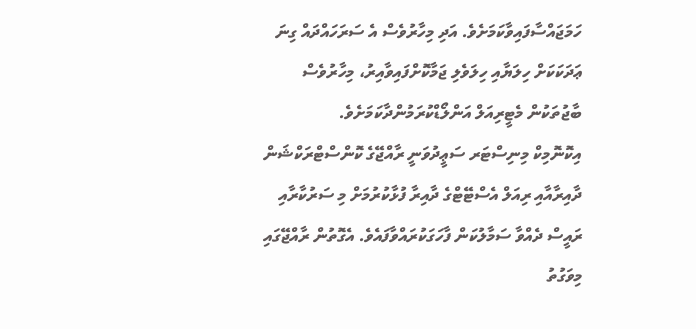ހަމަޖައްސާފައިވާކަމަށެވެ. އަދި މިހާރުވެސް އެ ސަރަހައްދައް ގިނަ ޢަދަކަކަށް ހިލަޔާއި ހިލަވެލި ޖަމާކޮށްފައިވާއިރު، މިހާރުވެސް ބާޖުތަކުން މެޓީރިއަލް އަންލޯޑްކުރަމުންދާކަމަށެވެ.
އިކޮނޮމިކް މިނިސްޓަރ ސަޢީދުވަނީ ރާއްޖޭގެ ކޮންސްޓްރަކްޝަން ދާއިރާއާއި ރިއަލް އެސްޓޭޓްގެ ދާއިރާ ފުޅާކުރުމަށް މި ސަރުކާރާއި ރައީސް ދެއްވާ ސަމާލުކަން ފާހަގަކުރައްވާފައެވެ. އެގޮތުން ރާއްޖޭގައި މިވަގުތު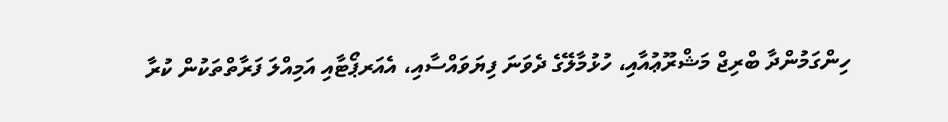ހިންގަމުންދާ ބްރިޖް މަޝްރޫޢުއާއި، ހުޅުމާލޭގެ ދެވަނަ ފިޔަވައްސާއި، އެއަރޕޯޓާއި އަމިއްލަ ފަރާތްތަކުން ކުރާ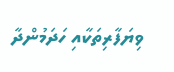ވިޔަފާރިތަކާއި ހަދަމުންދާ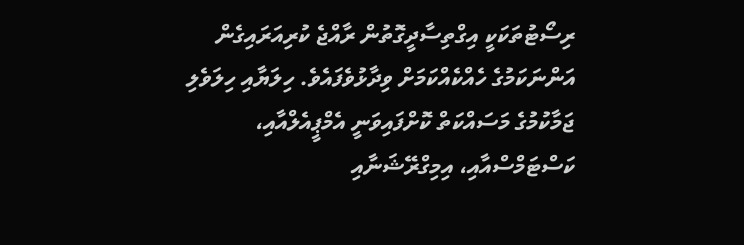ރިސޯޓުތަކަކީ އިގްތިސާދީގޮތުން ރާއްޖެ ކުރިއަރައިގެން އަންނަކަމުގެ ހެއްކެއްކަމަށް ވިދާޅުވެފައެވެ. ހިލަޔާއި ހިލަވެލި ޖަމާކުމުގެ މަސައްކަތް ކޮށްފައިވަނީ އެމްޕީއެލްއާއި، ކަސްޓަމްސްއާއި، އިމިގްރޭޝަނާއި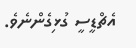އެޗްޑީސީ ގުޅިގެންނެވެ.